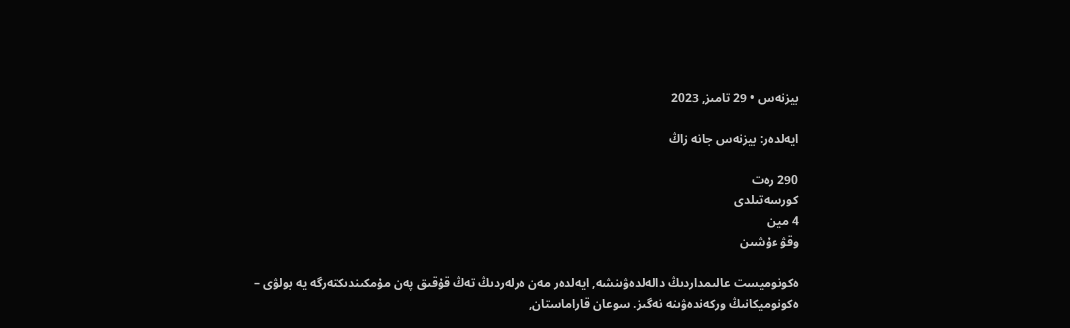بيزنەس • 29 تامىز, 2023

ايەلدەر: بيزنەس جانە زاڭ

290 رەت
كورسەتىلدى
4 مين
وقۋ ءۇشىن

ەكونوميست عالىمداردىڭ دالەلدەۋىنشە, ايەلدەر مەن ەرلەردىڭ تەڭ قۇقىق پەن مۇمكىندىكتەرگە يە بولۋى – ەكونوميكانىڭ وركەندەۋىنە نەگىز. سوعان قاراماستان,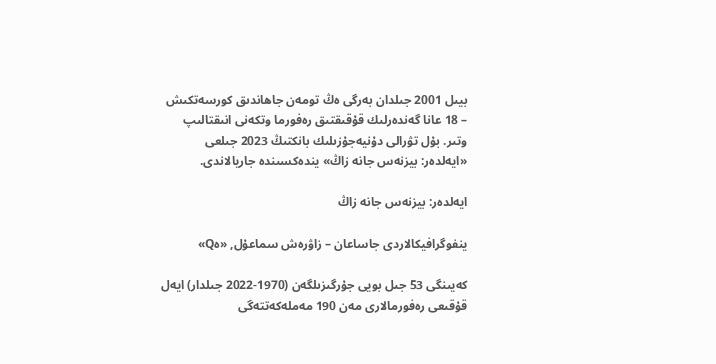بيىل 2001 جىلدان بەرگى ەڭ تومەن جاھاندىق كورسەتكىش – 18 عانا گەندەرلىك قۇقىقتىق رەفورما وتكەنى انىقتالىپ وتىر. بۇل تۋرالى دۇنيەجۇزىلىك بانكتىڭ 2023 جىلعى «ايەلدەر: بيزنەس جانە زاڭ» يندەكسىندە جاريالاندى.

ايەلدەر: بيزنەس جانە زاڭ

ينفوگرافيكالاردى جاساعان – زاۋرەش سماعۇل, «ەQ»

كەيىنگى 53 جىل بويى جۇرگىزىلگەن (1970-2022 جىلدار) ايەل قۇقىعى رەفورمالارى مەن 190 مەملەكەتتەگى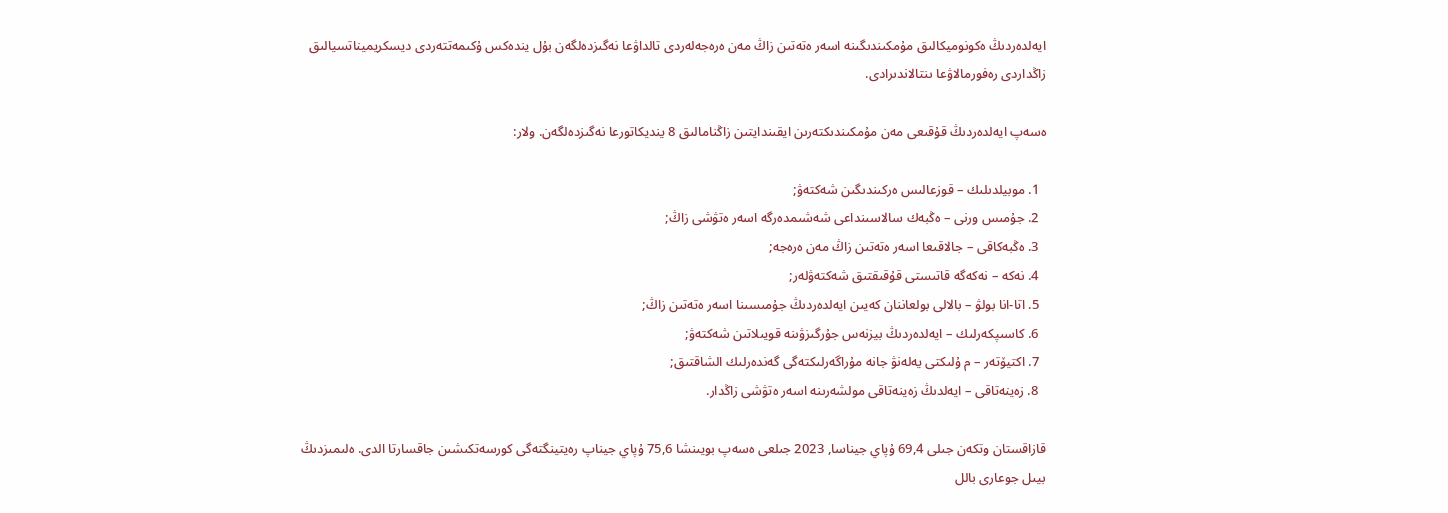ايەلدەردىڭ ەكونوميكالىق مۇمكىندىگىنە اسەر ەتەتىن زاڭ مەن ەرەجەلەردى تالداۋعا نەگىزدەلگەن بۇل يندەكس ۇكىمەتتەردى ديسكريميناتسيالىق زاڭداردى رەفورمالاۋعا ىنتالاندىرادى.

ەسەپ ايەلدەردىڭ قۇقىعى مەن مۇمكىندىكتەرىن ايقىندايتىن زاڭنامالىق 8 ينديكاتورعا نەگىزدەلگەن. ولار:

  1. موبيلدىلىك – قوزعالىس ەركىندىگىن شەكتەۋ;
  2. جۇمىس ورنى – ەڭبەك سالاسىنداعى شەشىمدەرگە اسەر ەتۋشى زاڭ;
  3. ەڭبەكاقى – جالاقىعا اسەر ەتەتىن زاڭ مەن ەرەجە;
  4. نەكە – نەكەگە قاتىستى قۇقىقتىق شەكتەۋلەر;
  5. اتا-انا بولۋ – بالالى بولعاننان كەيىن ايەلدەردىڭ جۇمىسىنا اسەر ەتەتىن زاڭ;
  6. كاسىپكەرلىك – ايەلدەردىڭ بيزنەس جۇرگىزۋىنە قويىلاتىن شەكتەۋ;
  7. اكتيۆتەر – م ۇلىكتى يەلەنۋ جانە مۇراگەرلىكتەگى گەندەرلىك الشاقتىق;
  8. زەينەتاقى – ايەلدىڭ زەينەتاقى مولشەرىنە اسەر ەتۋشى زاڭدار.

قازاقستان وتكەن جىلى 69,4 ۇپاي جيناسا, 2023 جىلعى ەسەپ بويىنشا 75,6 ۇپاي جيناپ رەيتينگتەگى كورسەتكىشىن جاقسارتا الدى. ەلىمىزدىڭ بيىل جوعارى بالل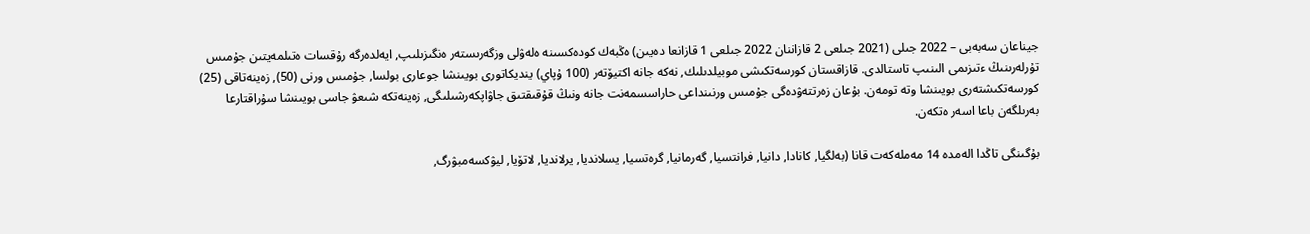جيناعان سەبەبى – 2022 جىلى (2021 جىلعى 2 قازاننان 2022 جىلعى 1 قازانعا دەيىن) ەڭبەك كودەكسىنە ەلەۋلى وزگەرىستەر ەنگىزىلىپ, ايەلدەرگە رۇقسات ەتىلمەيتىن جۇمىس تۇرلەرىنىڭ ءتىزىمى الىنىپ تاستالدى. قازاقستان كورسەتكىشى موبيلدىلىك, نەكە جانە اكتيۆتەر (100 ۇپاي) ينديكاتورى بويىنشا جوعارى بولسا, جۇمىس ورنى (50), زەينەتاقى (25) كورسەتكىشتەرى بويىنشا وتە تومەن. بۇعان زەرتتەۋدەگى جۇمىس ورنىنداعى حاراسسمەنت جانە ونىڭ قۇقىقتىق جاۋاپكەرشىلىگى, زەينەتكە شىعۋ جاسى بويىنشا سۇراقتارعا بەرىلگەن باعا اسەر ەتكەن.

بۇگىنگى تاڭدا الەمدە 14 مەملەكەت قانا (بەلگيا, كانادا, دانيا, فرانتسيا, گەرمانيا, گرەتسيا, يسلانديا, يرلانديا, لاتۆيا, ليۋكسەمبۋرگ,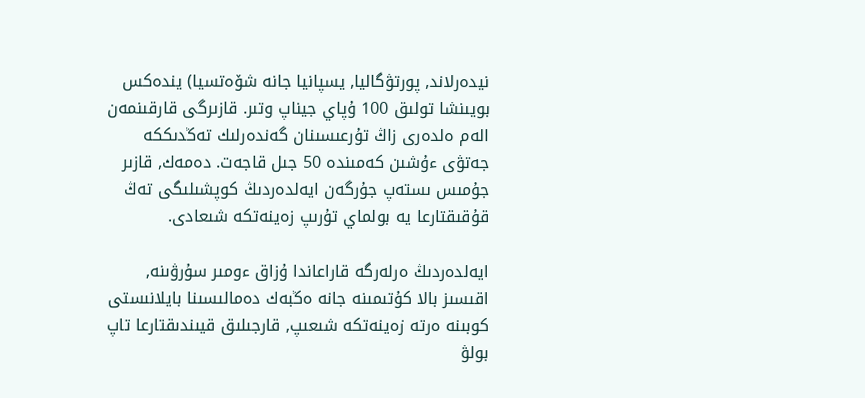نيدەرلاند, پورتۋگاليا, يسپانيا جانە شۆەتسيا) يندەكس بويىنشا تولىق 100 ۇپاي جيناپ وتىر. قازىرگى قارقىنمەن الەم ەلدەرى زاڭ تۇرعىسىنان گەندەرلىك تەڭدىككە جەتۋى ءۇشىن كەمىندە 50 جىل قاجەت. دەمەك, قازىر جۇمىس ىستەپ جۇرگەن ايەلدەردىڭ كوپشىلىگى تەڭ قۇقىقتارعا يە بولماي تۇرىپ زەينەتكە شىعادى.

ايەلدەردىڭ ەرلەرگە قاراعاندا ۇزاق ءومىر سۇرۋىنە, اقىسىز بالا كۇتىمىنە جانە ەڭبەك دەمالىسىنا بايلانىستى كوبىنە ەرتە زەينەتكە شىعىپ, قارجىلىق قيىندىقتارعا تاپ بولۋ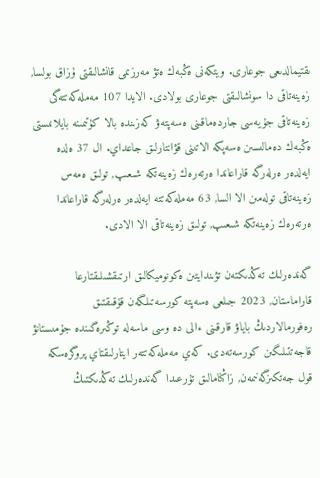ىقتيمالدىعى جوعارى. ويتكەنى ەڭبەك ەتۋ مەرزىمى قانشالىقتى ۇزاق بولسا, زەينەتاقى دا سونشالىقتى جوعارى بولادى. الايدا 107 مەملەكەتتەگى زەينەتاقى جۇيەسى جاردەماقىنى ەسەپتەۋ كەزىندە بالا كۇتىمىنە بايلانىستى ەڭبەك دەمالىسىن ەسەپكە الاتىنى قۋانتارلىق جاعداي. ال 37 ەلدە ايەلدەر ەرلەرگە قاراعاندا ەرتەرەك زەينەتكە شىعىپ, تولىق ەمەس زەينەتاقى تولەمىن الا السا, 63 مەملەكەتتە ايەلدەر ەرلەرگە قاراعاندا ەرتەرەك زەينەتكە شىعىپ, تولىق زەينەتاقى الا الادى.

گەندەرلىك تەڭدىكتەن تۋىندايتىن ەكونوميكالىق ارتىقشىلىقتارعا قاراماستان, 2023 جىلعى ەسەپتە كورسەتىلگەن قۇقىقتىق رەفورمالاردىڭ باياۋ قارقىنى ءالى دە وسى ماسەلە توڭىرەگىندە جۇمىستانۋ قاجەتتىلىگىن كورسەتەدى. كەي مەملەكەتتەر ايتارلىقتاي پروگرەسكە قول جەتكىزگەنىمەن, زاڭنامالىق تۇرعىدا گەندەرلىك تەڭدىكتىڭ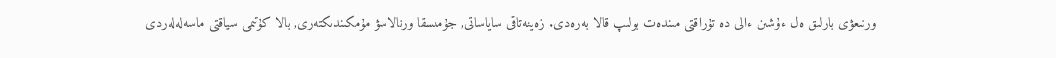ورنىعۋى بارلىق ەل ءۇشىن ءالى دە تۇراقتى مىندەت بولىپ قالا بەرەدى. زەينەتاقى ساياساتى, جۇمىسقا ورنالاسۋ مۇمكىندىكتەرى, بالا كۇتىمى سياقتى ماسەلەلەردى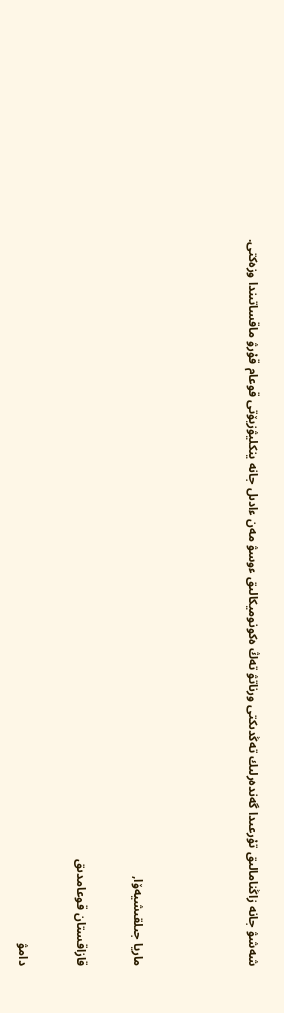شەشۋ جانە زاڭنامالىق تۇرعىدا گەندەرلىك تەڭدىكتى ورناتۋ تەڭ ەكونوميكالىق ءوسۋ مەن ءادىل جانە ينكليۋزيۆتى قوعام قۇرۋ ماقساتىندا وزەكتى.



ماريا جىلقىشيەۆا,

قازاقستان قوعامدىق

دامۋ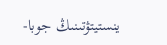ينستيتۋتىنىڭ جوبا-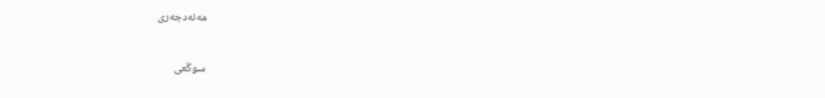مەنەدجەرى

سوڭعى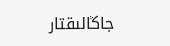جاڭالىقتار